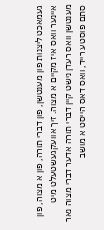געמאכט ליצנות פון מענטשן, פון דברי תורה, פון א מצוה, פון איינער וואס איז מקיים א מצוה. זיך אוועקגעשטעלט מיט מענטשן וואס רעדן נישט קיין דברי תורה אדער דברי מצוה נאר סתם פוסטע רייד, וואס דאס הייסט א מושב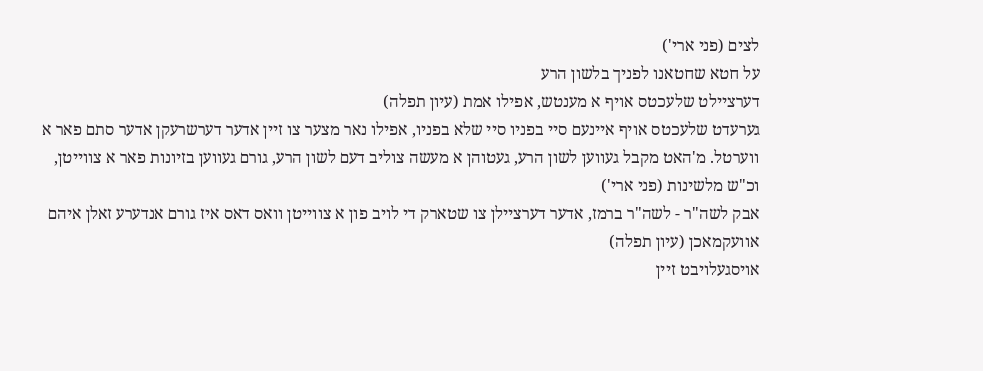לצים (פני ארי')
על חטא שחטאנו לפניך בלשון הרע
דערציילט שלעכטס אויף א מענטש, אפילו אמת (עיון תפלה)
גערעדט שלעכטס אויף איינעם סיי בפניו סיי שלא בפניו, אפילו נאר מצער צו זיין אדער דערשרעקן אדער סתם פאר א ווערטל. מ'האט מקבל געווען לשון הרע, געטוהן א מעשה צוליב דעם לשון הרע, גורם געווען בזיונות פאר א צווייטן, וכ"ש מלשינות (פני ארי')
אבק לשה"ר - לשה"ר ברמז, אדער דערציילן צו שטארק די לויב פון א צווייטן וואס דאס איז גורם אנדערע זאלן איהם אוועקמאכן (עיון תפלה)
אויסגעלויבט זיין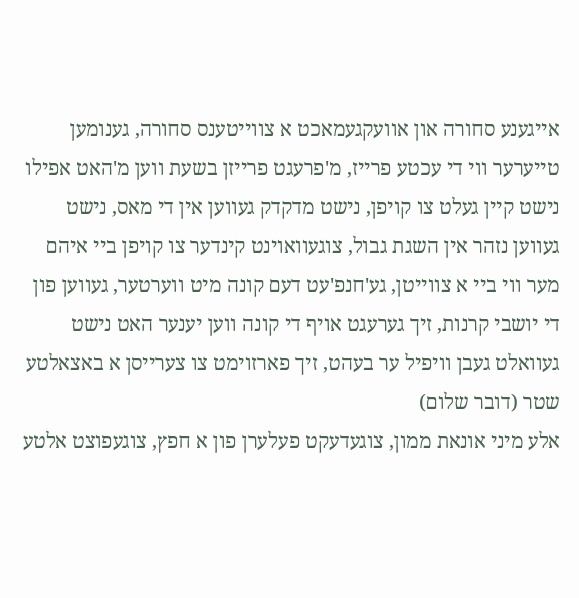אייגענע סחורה און אוועקגעמאכט א צווייטענס סחורה, גענומען טייערער ווי די עכטע פרייז, מ'פרעגט פרייזן בשעת ווען מ'האט אפילו נישט קיין געלט צו קויפן, נישט מדקדק געווען אין די מאס, נישט געווען נזהר אין השגת גבול, צוגעוואוינט קינדער צו קויפן ביי איהם מער ווי ביי א צווייטן, גע'חנפ'עט דעם קונה מיט ווערטער, געווען פון די יושבי קרנות, זיך גערעגט אויף די קונה ווען יענער האט נישט געוואלט געבן וויפיל ער בעהט, זיך פארזוימט צו צערייסן א באצאלטע שטר (דובר שלום)
אלע מיני אונאת ממון, צוגעדעקט פעלערן פון א חפץ, צוגעפוצט אלטע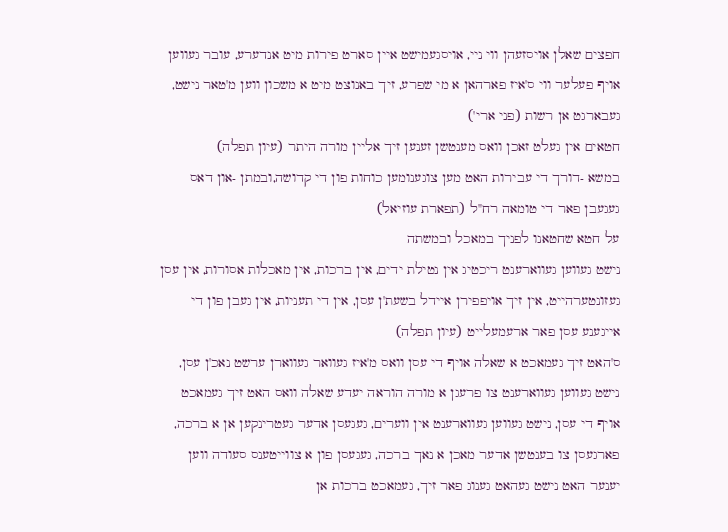חפצים שאלן אויסזעהן ווי ניי, אויסגעמישט איין סארט פירות מיט אנדערע, עובר געווען אויף פעלער ווי ס'איז פארהאן א מי שפרע, זיך באנוצט מיט א משכון ווען מ'טאר נישט, געבארגט אן רשות (פני ארי')
חטאים אין געלט זאכן וואס מענטשן זענען זיך אליין מורה היתר (עיון תפלה)
במשא -דורך די עבירות האט מען צוגענומען כוחות פון די קדושה,ובמתן -און דאס געגעבן פאר די טומאה רח"ל (תפארת עוזיאל)
על חטא שחטאנו לפניך במאכל ובמשתה
נישט געווען געווארענט ריכטיג אין נטילת ידים, אין ברכות, אין מאכלות אסורות, אין עסן געזונטערהייט, אין זיך אויפפירן איידל בשעת'ן עסן, אין די תעניות, אין געבן פון די אייגענע עסן פאר ארעמעלייט (עיון תפלה)
ס'האט זיך געמאכט א שאלה אויף די עסן וואס מ'איז געוואר געווארן ערשט נאכ'ן עסן, נישט געווען געווארענט צו פרעגן א מורה הוראה יעדע שאלה וואס האט זיך געמאכט אויף די עסן, נישט געווען געווארענט אין ווערים, געגעסן אדער געטרינקען אן א ברכה, פארגעסן צו בענטשן אדער מאכן א נאך ברכה, געגעסן פון א צווייטענס סעודה ווען יענער האט נישט געהאט גענוג פאר זיך, געמאכט ברכות אן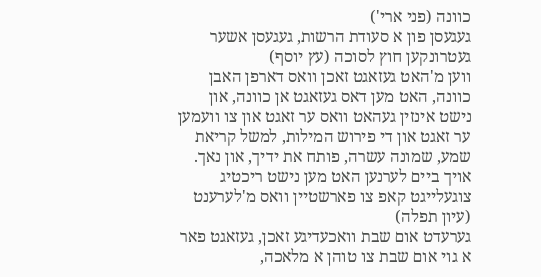כוונה (פני ארי')
געגעסן פון א סעודת הרשות, געגעסן אשער געטרונקען חוץ לסוכה (עץ יוסף)
ווען מ'האט געזאגט זאכן וואס דארפן האבן כוונה, האט מען דאס געזאגט אן כוונה, און נישט אינזין געהאט וואס ער זאגט און צו וועמען ער זאגט און די פירוש המילות, למשל קריאת שמע, שמונה עשרה, פותח את ידיך, און נאך. אויך ביים לערנען האט מען נישט ריכטיג צוגעלייגט קאפ צו פארשטיין וואס מ'לערענט (עיון תפלה)
גערעדט אום שבת וואכעדיגע זאכן, געזאגט פאר א גוי אום שבת צו טוהן א מלאכה,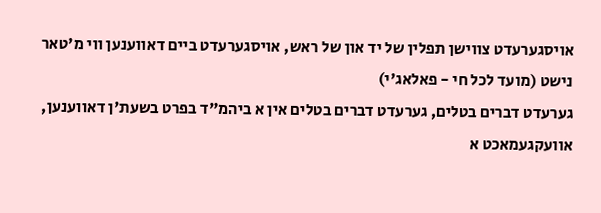אויסגערעדט צווישן תפלין של יד און של ראש, אויסגערעדט ביים דאווענען ווי מ'טאר נישט (מועד לכל חי - פאלאג'י)
גערעדט דברים בטלים, גערעדט דברים בטלים אין א ביהמ"ד בפרט בשעת'ן דאווענען, אוועקגעמאכט א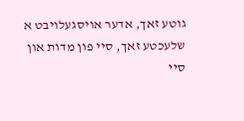גוטע זאך, אדער אויסגעלויבט א שלעכטע זאך, סיי פון מדות און סיי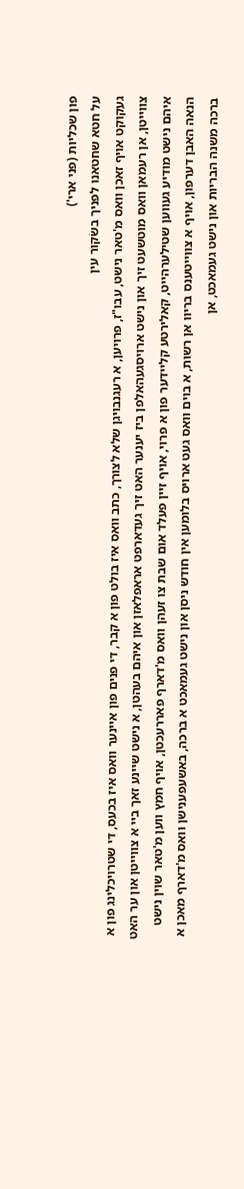פון שכליות (פני ארי')
על חטא שחטאנו לפניך בשׂקור עין
געקוקט אויף זאכן וואס מ'טאר נישט, עבו"ז, פרויען, א רעגנבויגן שלא לצורך, כתב וואס איז בולט פון א קבר, די פנים פון איינער וואס איז בכעס, די שטרויכלינג פון א צווייטן, אן רעמאן וואס מוטשעט זיך און נישט ארויסגעהאלפן ביז יענער האט זיך געדארפט אראפלאזן און איהם בעהטן, א נישט שיינע זאך ביי א צווייטן און ער האט איהם נישט מודיע געווען שטילערהייט, קאלירטע קליידער פון א פרוי, אויף זיין פעלד אום שבת צו זעהן וואס מ'דארף פאררעכטן, אויף חמץ ווען מ'טאר שוין נישט הנאה האבן דערפון, אויף א צווייטענס בריוו אן רשות, א בוים וואס געט ארויס בלומען אין חודש ניסן און נישט געמאכט א ברכה, באשעפענישן וואס מ'דארף מאכן א ברכה משנה הבריות און נישט געמאכט, אן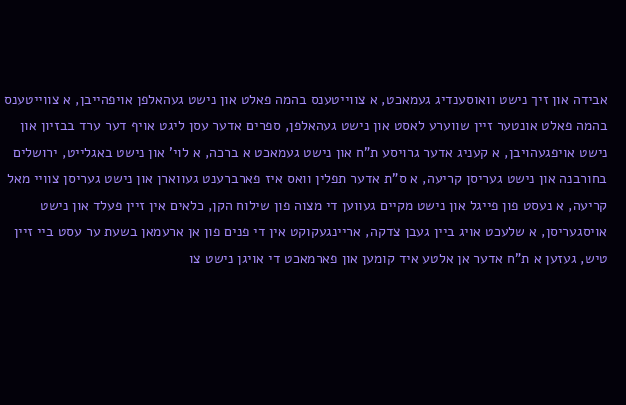אבידה און זיך נישט וואוסענדיג געמאכט, א צווייטענס בהמה פאלט און נישט געהאלפן אויפהייבן, א צווייטענס בהמה פאלט אונטער זיין שווערע לאסט און נישט געהאלפן, ספרים אדער עסן ליגט אויף דער ערד בבזיון און נישט אויפגעהויבן, א קעניג אדער גרויסע ת"ח און נישט געמאכט א ברכה, א לוי' און נישט באגלייט, ירושלים בחורבנה און נישט געריסן קריעה, א ס"ת אדער תפלין וואס איז פארברענט געווארן און נישט געריסן צוויי מאל קריעה, א נעסט פון פייגל און נישט מקיים געווען די מצוה פון שילוח הקן, כלאים אין זיין פעלד און נישט אויסגעריסן, א שלעכט אויג ביין געבן צדקה, אריינגעקוקט אין די פנים פון אן ארעמאן בשעת ער עסט ביי זיין טיש, געזען א ת"ח אדער אן אלטע איד קומען און פארמאכט די אויגן נישט צו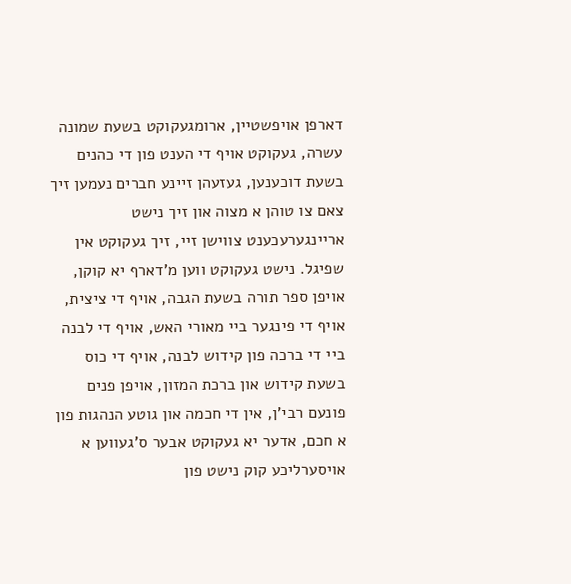דארפן אויפשטיין, ארומגעקוקט בשעת שמונה עשרה, געקוקט אויף די הענט פון די כהנים בשעת דוכענען, געזעהן זיינע חברים נעמען זיך צאם צו טוהן א מצוה און זיך נישט אריינגערעכענט צווישן זיי, זיך געקוקט אין שפיגל. נישט געקוקט ווען מ'דארף יא קוקן, אויפן ספר תורה בשעת הגבה, אויף די ציצית, אויף די פינגער ביי מאורי האש, אויף די לבנה ביי די ברכה פון קידוש לבנה, אויף די כוס בשעת קידוש און ברכת המזון, אויפן פנים פונעם רבי'ן, אין די חכמה און גוטע הנהגות פון א חכם, אדער יא געקוקט אבער ס'געווען א אויסערליכע קוק נישט פון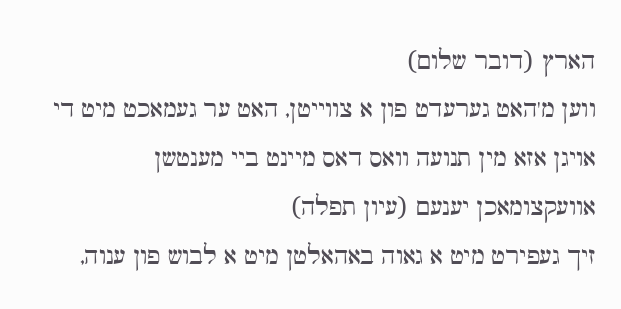הארץ (דובר שלום)
ווען מ'האט גערעדט פון א צווייטן, האט ער געמאכט מיט די אויגן אזא מין תנועה וואס דאס מיינט ביי מענטשן אוועקצומאכן יענעם (עיון תפלה)
זיך געפירט מיט א גאוה באהאלטן מיט א לבוש פון ענוה,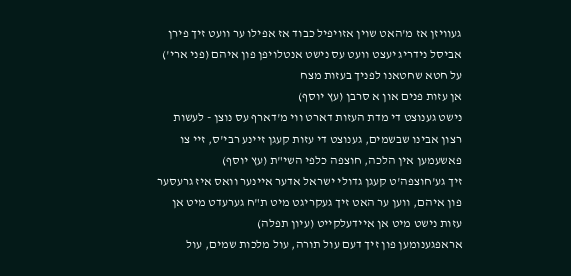געוויזן אז מ'האט שוין אזויפיל כבוד אז אפילו ער וועט זיך פירן אביסל נידריג יעצט וועט עס נישט אנטלויפן פון איהם (פני ארי')
על חטא שחטאנו לפניך בעזות מצח
אן עזות פנים און א סרבן (עץ יוסף)
נישט גענוצט די מדת העזות דארט ווי מ'דארף עס נוצן - לעשות רצון אבינו שבשמים, גענוצט די עזות קעגן זיינע רבי'ס, זיי צו פאשעמען אין הלכה, חוצפה כלפי השי"ת (עץ יוסף)
זיך גע'חוצפה'ט קעגן גדולי ישראל אדער איינער וואס איז גרעסער פון איהם, ווען ער האט זיך געקריגט מיט ת"ח גערעדט מיט אן עזות נישט מיט אן איידעלקייט (עיון תפלה)
אראפגענומען פון זיך דעם עול תורה, עול מלכות שמים, עול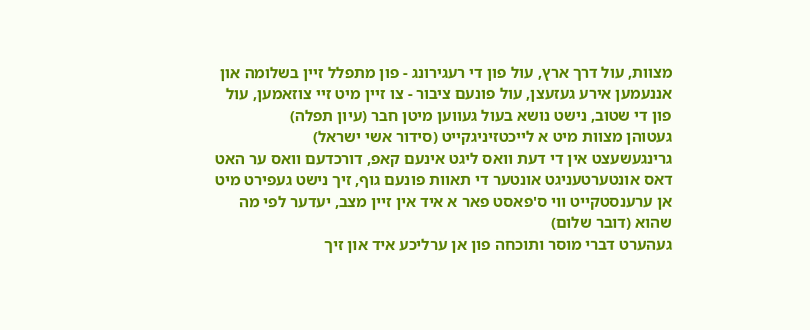מצוות, עול דרך ארץ, עול פון די רעגירונג - פון מתפלל זיין בשלומה און אננעמען אירע געזעצן, עול פונעם ציבור - צו זיין מיט זיי צוזאמען, עול פון די שטוב, נישט נושא בעול געווען מיטן חבר (עיון תפלה)
געטוהן מצוות מיט א לייכטזיניגקייט (סידור אשי ישראל)
גרינגעשעצט אין די דעת וואס ליגט אינעם קאפ, דורכדעם וואס ער האט דאס אונטערטעניגט אונטער די תאוות פונעם גוף, זיך נישט געפירט מיט אן ערענסטקייט ווי ס'פאסט פאר א איד אין זיין מצב, יעדער לפי מה שהוא (דובר שלום)
געהערט דברי מוסר ותוכחה פון אן ערליכע איד און זיך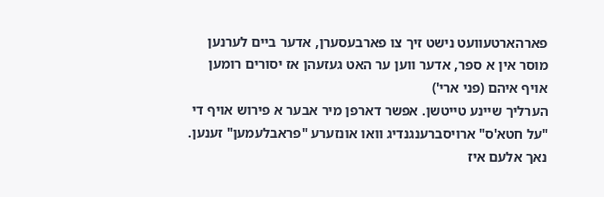פארהארטעוועט נישט זיך צו פארבעסערן, אדער ביים לערנען מוסר אין א ספר, אדער ווען ער האט געזעהן אז יסורים רומען אויף איהם (פני ארי')
הערליך שיינע טייטשן. אפשר דארפן מיר אבער א פירוש אויף די "על חטא'ס" ארויסברענגנדיג וואו אונזערע "פראבלעמען" זענען. נאך אלעם איז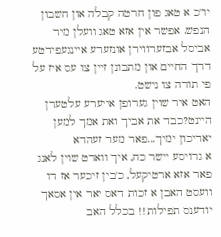יו"כ א טאג פון חרטה קבלה און חשבון הנפש. אפשר אין אזא טאג וועלן מיר אביסל אבזערווירן אונזערע איינגעפירטע דרך החיים און מתבונן זיין צו עס איז על פי תורה צו נישט.
האט איר שוין גערופן אייערע עלטערן היינט?כבד את אביך ואת אמך למען יאריכון ימיך...פאר מער זעהדא
א גרויסע יישר כח, איך ווארט שוין לאנג פאר אזא ארטיקעל, כ'בין זיכער אז דו וועסט האבן א זכות דאס יאר אין אסאך יודענס תפילות!! בכלל האב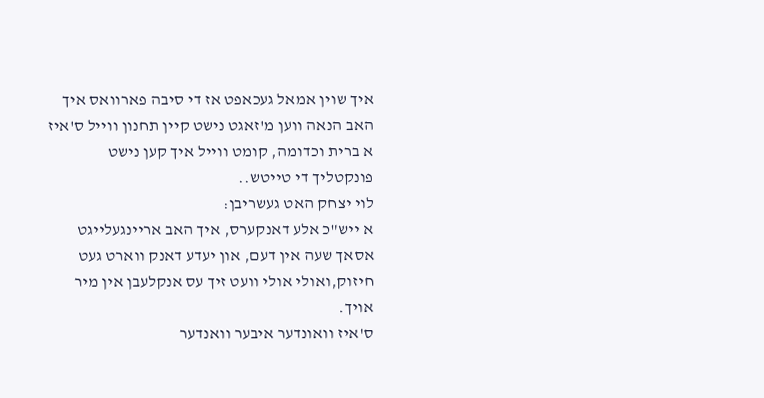איך שוין אמאל געכאפט אז די סיבה פארוואס איך האב הנאה ווען מ'זאגט נישט קיין תחנון ווייל ס'איז א ברית וכדומה, קומט ווייל איך קען נישט פונקטליך די טייטש..
לוי יצחק האט געשריבן:
א ייש"כ אלע דאנקערס, איך האב אריינגעלייגט אסאך שעה אין דעם, און יעדע דאנק ווארט געט חיזוק,ואולי אולי וועט זיך עס אנקלעבן אין מיר אויך.
ס'איז וואונדער איבער וואנדער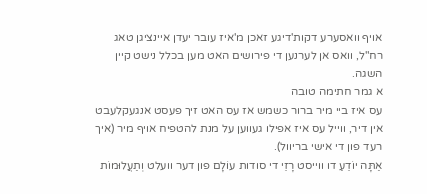אויף וואסערע דקות'דיגע זאכן מ'איז עובר יעדן איינציגן טאג רח"ל, וואס אן לערנען די פירושים האט מען בכלל נישט קיין השגה.
א גמר חתימה טובה
עס איז ביי מיר ברור כשמש אז עס האט זיך פעסט אנגעקלעבט אין דיר, ווייל עס איז אפילו געווען על מנת להטפיח אויף מיר (איך רעד פון די אישי בריוול).
אַתָּה יוֹדֵעַ דו ווייסט רָזֵי די סודות עוֹלָם פון דער וועלט וְתַעֲלוּמוֹת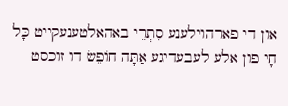און די פארהוילענע סִתְרֵי באהאלטענעקייט כָּל חָי פון אלע לעבעדיגע אַתָּה חוֹפֵשׂ דו זוכסט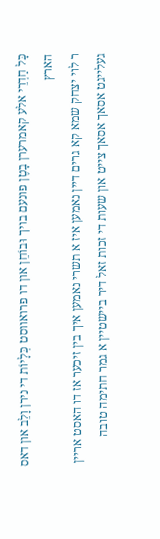כָּל חַדְרֵי אלע קאמרערן בָטֶן פונעם בויך וּבוֹחֵן און דו פרואווסט כְּלָיוֹת די נירן וָלֵב און דאס הארץ
ר לוי יצחק שמא קא גרים דיין נאמען איז א תשרי נאמען איך בין זיכער אז דו האסט אריין געלייגט אסאך אסאך צייט און שעות די זכות זאל דיר ביישטיין א גמר חתימה טובה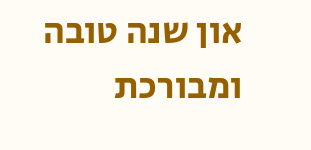און שנה טובה ומבורכת